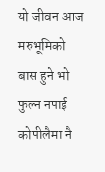यो जीवन आज मरुभूमिको बास हुने भो
फुल्न नपाई कोपीलैमा नै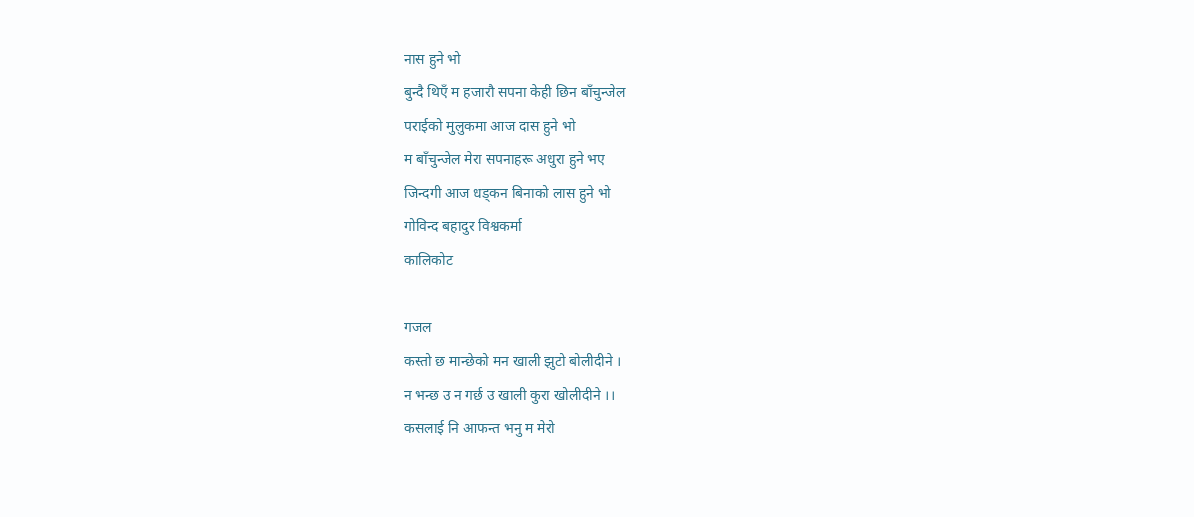नास हुने भो
बुन्दै थिएँ म हजारौ सपना केही छिन बाँचुन्जेल
पराईको मुलुकमा आज दास हुने भो
म बाँचुन्जेल मेरा सपनाहरू अधुरा हुने भए
जिन्दगी आज धड्कन बिनाको लास हुने भो
गोविन्द बहादुर विश्वकर्मा
कालिकोट

गजल
कस्तो छ मान्छेको मन खाली झुटो बोलीदीने ।
न भन्छ उ न गर्छ उ खाली कुरा खोलीदीने ।।
कसलाई नि आफन्त भनु म मेरो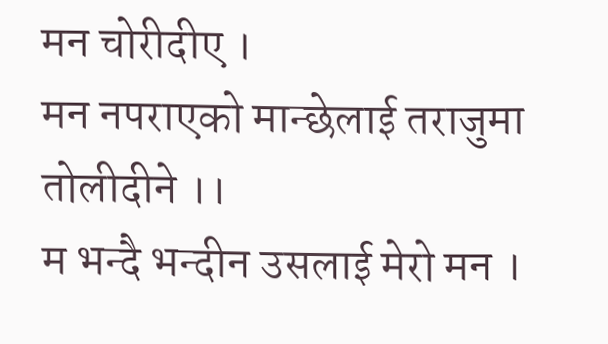मन चोरीदीए ।
मन नपराएको मान्छेलाई तराजुमा तोलीदीने ।।
म भन्दै भन्दीन उसलाई मेरो मन ।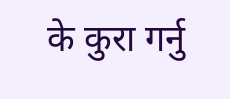के कुरा गर्नु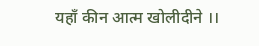यहाँ कीन आत्म खोलीदीने ।।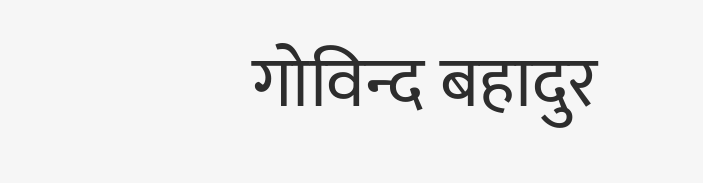गोविन्द बहादुर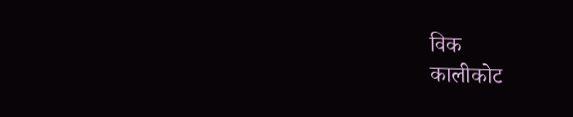विक
कालीकोट